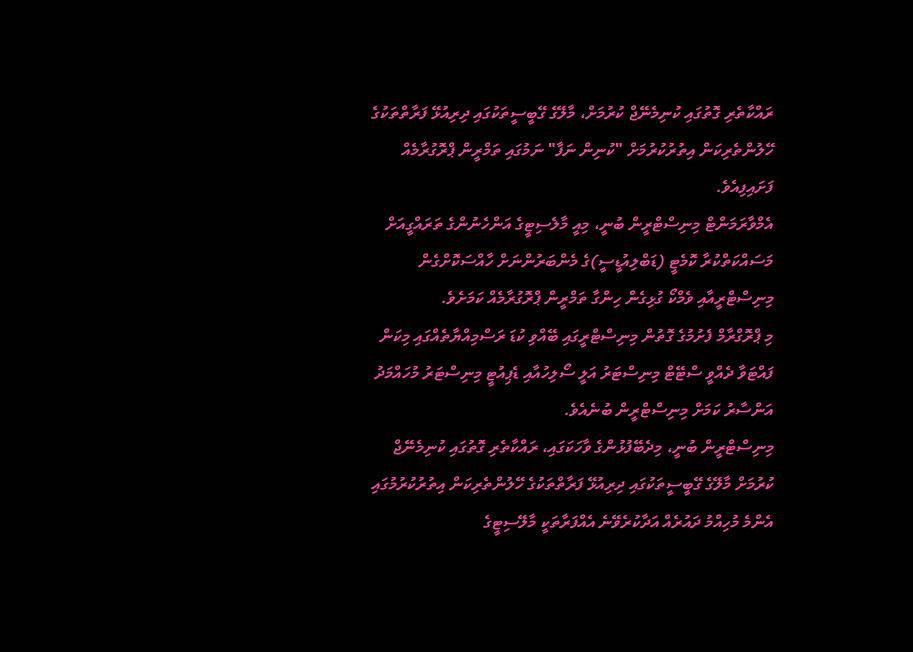ރައްކާތެރި ގޮތުގައި ކުނިމެނޭޖް ކުރުމަށް، މާލޭގެ ގޭބީސީތަކުގައި ދިރިއުޅޭ ފަރާތްތަކުގެ ހޭލުންތެރިކަން އިތުރުކުރުމަށް "ކުނިން ނަފާ" ނަމުގައި ތަމްރީން ޕްރޮގުރާމެއް ފަށައިފިއެވެ.
އެމްވާރަމަންޓް މިނިސްޓްރީން ބުނީ، މިއީ މާލެސިޓީގެ އަންހެނުންގެ ތަރައްގީއަށް މަސައްކަތްކުރާ ކޮމެޓީ (ޑަބްލިއުޑީސީ)ގެ މެންބަރުންނަށް ހާއްސަކޮށްގެން މިނިސްޓްރީއާއި ވެމްކޯ ގުޅިގެން ހިންގާ ތަމްރީން ޕްރޮގުރާމެއް ކަމަށެވެ.
މި ޕްރޮގްރާމް ފެށުމުގެ ގޮތުން މިނިސްޓްރީގައި ބޭއްވި ކުޑަ ރަސްމިއްޔާތެއްގައި މިކަން ފައްޓަވާ ދެއްވީ ސްޓޭޓް މިނިސްޓަރު އަލީ ސޯލިހުއާއި ޑެޕިއުޓީ މިނިސްޓަރު މުހައްމަދު އަންސާރު ކަމަށް މިނިސްޓްރީން ބުނެއެވެ.
މިނިސްޓްރީން ބުނީ، މިދެބޭފުޅުންގެ ވާހަކަގައި، ރައްކާތެރި ގޮތުގައި ކުނިމެނޭޖް ކުރުމަށް މާލޭގެ ގޭބީސީތަކުގައި ދިރިއުޅޭ ފަރާތްތަކުގެ ހޭލުންތެރިކަން އިތުރުކުރުމުގައި އެންމެ މުހިއްމު ދައުރެއް އަދާކުރެވޭނެ އެއްފަރާތަކީ މާލޭސިޓީގެ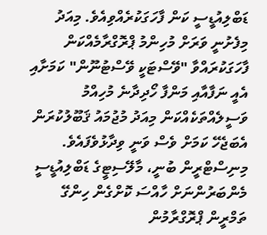ޑަބްލިއުޑީސީ ކަން ފާހަގަކުރެއްވިއެވެ. މިއަދު މިފެށުނީ ވަރަށް މުހިންމު ޕްރޮގްރާމެއްކަން ފާހަގަކުރައްވާ "ވޭސްޓަކީ ވޭސްޓުނޫން" ކަމަށާއި އެއީ ނަފާއާއި މަންފާ ހޯދިދާނެ މުހިއްމު ވަސީލެއްތަކެއްކަން މިއަދު މުޖުމައު ޤަބޫލުކުރަން އެބަޖެހޭ ކަމަށް ވެސް ވަނީ ވިދާޅުވެފައެވެ.
މިނިސްޓްރީން ބުނީ، މާލޭސިޓީގެ ޑަބްލިއުޑީސީ މެންބަރުންނަށް ހާއްސަ ކޮށްގެން ހިންގޭ ތަމްރީން ޕްރޮގްރާމުން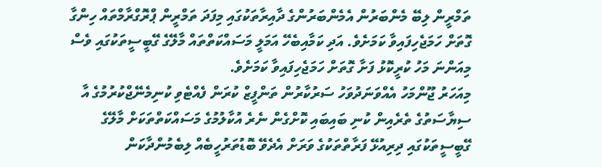ތަމްރީން ލިބޭ މެންބަރުން އެމެންބަރުންގެ ދާއިރާތަކުގައި މިފަދަ ތަމްރީން ޕްރޮގްރާމްތައް ހިންގާ ގޮތަށް ހަމަޖެހިފައިވާ ކަމަށެވެ. އަދި ކަމާއިބެހޭ އަމަލީ މަސައްކަތްތައް މާލޭގެ ގޭބީސީތަކުގައި ވެސް މިއަންނަ މަހު ކުރީކޮޅު ފަށާ ގޮތަށް ހަމަޖެހިފައިވާ ކަމަށެވެ.
މިއަހަރު ޖޫންމަހު އެއްވަނަދުވަހު ސަރުކާރުން ތަންފީޒް ކުރަން ފެއްޓެވި ކުނިމެނޭޖްކުރުމުގެ އާ ސިޔާސަތުގެ ތެރެއިން ކުނި ބައިބައި ކޮށްގެން ނެރެ އުކާލުމުގެ މަސައްކަތްތަކަށް މާލޭގެ ގޭބީސީތަކުގައި ދިރިއުޅޭ ފަރާތްތަކުގެ ވަރަށް އެދެވޭ ބޮޑުތަރުހީބެއް ލިބެމުންދާކަން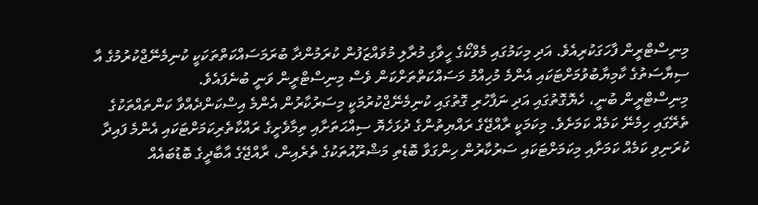މިނިސްޓްރީން ފާހަގަކުރިއެވެ. އަދި މިކަމުގައި މެވްކޯގެ ހީވާގި މުރާލި މުވައްޒަފުން ކުރަމުންދާ ބުރަމަސައްކަތްތަކަކީ ކުނިމެނޭޖްކުރުމުގެ އާ ސިޔާސަތުގެ ކާމިޔާބުވުމަށްޓަކައި އެންމެ މުހިއްމު މަސައްކަތްތަށްކަން ވެސް މިނިސްޓްރީން ވަނީ ބުނެފައެވެ.
މިނިސްޓްރީން ބުނީ، ހެޔޮގޮތުގައި އަދި ނަފާހުރި ގޮތުގައި ކުނިމެނޭޖްކުރުމަކީ މިސަރުކާރުން އެންމެ އިސްކަންދެއްވާ ކަންތައްތަކުގެ ތެރޭގައި ހިމެނޭ ކަމެއް ކަމަށެވެ. މިކަމަކީ ރާއްޖޭގެ ރައްޔިތުންގެ ދުޅަހެޔޮ ސިއްޙަތަށާއި ތިމާވެށީގެ ރައްކާތެރިކަމަށްޓަކައި އެންމެ ފައިދާ ކުރަނިވި ކަމެއް ކަމަށާއި މިކަމަށްޓަކައި ސަރުކާރުން ހިންގަވާ ބޮޑެތި މަޝްރޫއުތަކުގެ ތެރެއިން، ރާއްޖޭގެ އާބާދީގެ ބޮޑުބައެއް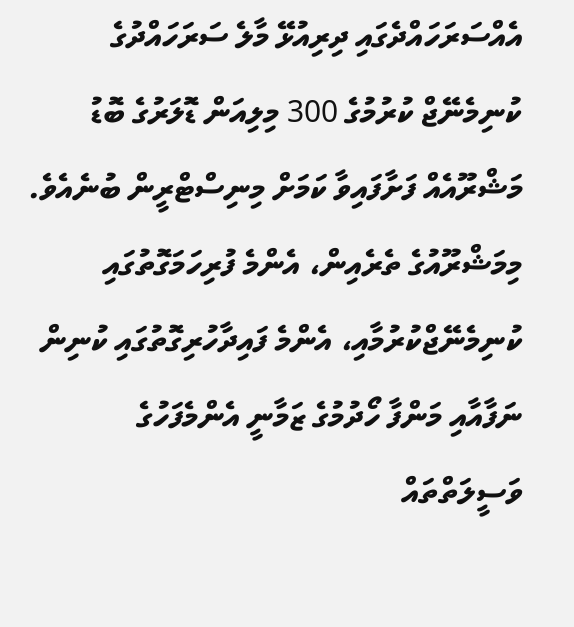އެއްސަރަހައްދެގައި ދިރިއުޅޭ މާލެ ސަރަހައްދުގެ ކުނިމެނޭޖް ކުރުމުގެ 300 މިލިއަން ޑޮލަރުގެ ބޮޑު މަޝްރޫއެއް ފަށާފައިވާ ކަމަށް މިނިސްޓްރީން ބުނެއެވެ. މިމަޝްރޫއުގެ ތެރެއިން، އެންމެ ފުރިހަމަގޮތުގައި ކުނިމެނޭޖްކުރުމާއި، އެންމެ ފައިދާހުރިގޮތުގައި ކުނިން ނަފާއާއި މަންފާ ހޯދުމުގެ ޒަމާނީ އެންމެފަހުގެ ވަސީލަތްތައް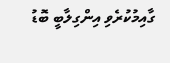ގާއިމުކުރެވި އިންގިލާބީ ބޮޑު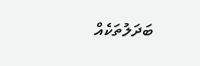ބަދަލުތަކެއް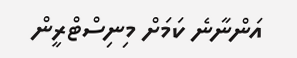އަންނާނެ ކަމަށް މިނިސްޓްރީން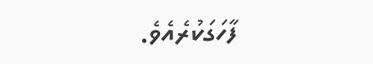ފާހަގަކުރެއެވެ.